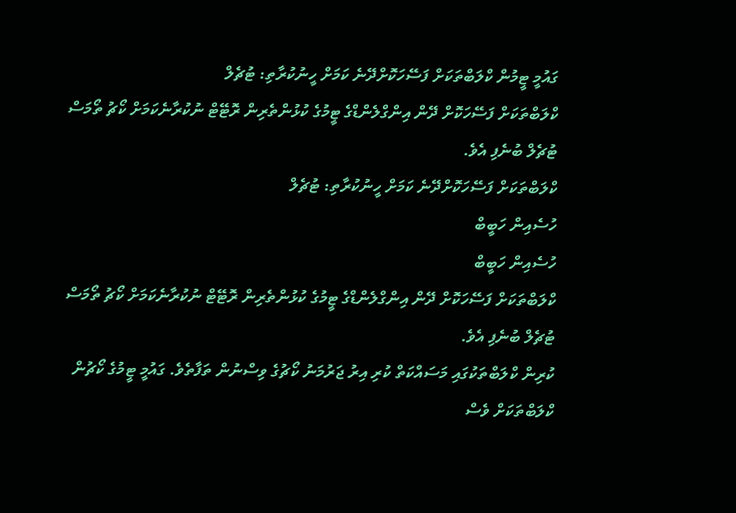ގައުމީ ޓީމުން ކްލަބްތަކަށް ފަސޭހަކޮށްދޭނެ ކަމަށް ހީނުކުރާތި: ޓުޗެލް
ކްލަބްތަކަށް ފަސޭހަކޮށް ދޭން އިންގްލެންޑްގެ ޓީމުގެ ކުޅުންތެރިން ރޮޓޭޓް ނުކުރާނެކަމަށް ކޯޗު ތޯމަސް ޓުޗެލް ބުނެފި އެވެ.
ކްލަބްތަކަށް ފަސޭހަކޮށްދޭނެ ކަމަށް ހީނުކުރާތި: ޓުޗެލް
ހުސެއިން ހަބީބް
ހުސެއިން ހަބީބް
ކްލަބްތަކަށް ފަސޭހަކޮށް ދޭން އިންގްލެންޑްގެ ޓީމުގެ ކުޅުންތެރިން ރޮޓޭޓް ނުކުރާނެކަމަށް ކޯޗު ތޯމަސް ޓުޗެލް ބުނެފި އެވެ.
ކުރިން ކްލަބްތަކުގައި މަސައްކަތް ކުރި އިރު ޖަރުމަނު ކޯޗުގެ ވިސްނުން ތަފާތެވެ. ގައުމީ ޓީމުގެ ކޯޗުން ކްލަބްތަކަށް ވެސް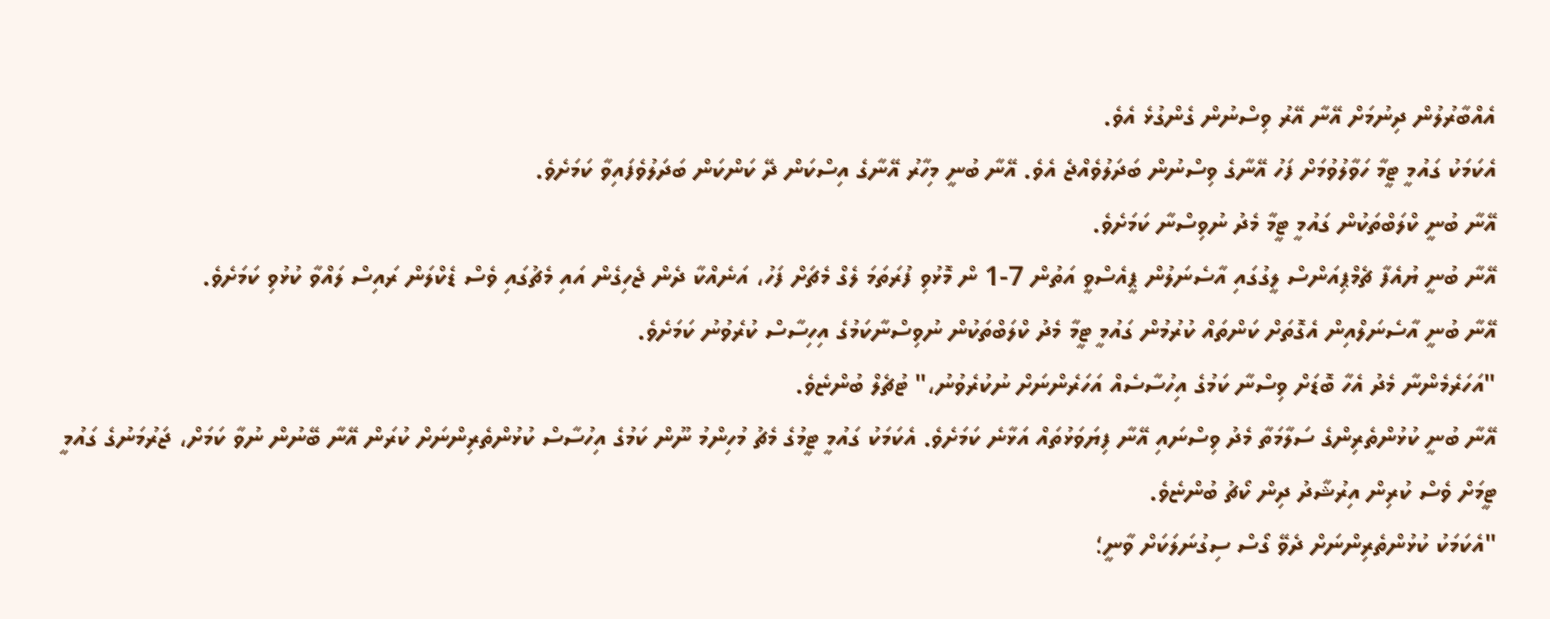އެއްބާރުލުން ދިނުމަށް އޭނާ އޭރު ވިސްނުން ގެންގުޅެ އެވެ.
އެކަމަކު ގައުމީ ޓީމާ ހަވާލުވުމަށް ފަހު އޭނާގެ ވިސްނުން ބަދަލުވެއްޖެ އެވެ. އޭނާ ބުނީ މިހާރު އޭނާގެ އިސްކަން ދޭ ކަންކަން ބަދަލުވެފައިވާ ކަމަށެވެ.
އޭނާ ބުނީ ކްލަބްތަކުން ގައުމީ ޓީމާ މެދު ނުވިސްނާ ކަމަށެވެ.
އޭނާ ބުނީ ޔުއެފާ ޗެމްޕިއަންސް ލީގުގައި އާސެނަލުން ޕީއެސްވީ އަތުން 7-1 ން މޮޅުވި ފުރަތަމަ ލެގް މެޗަށް ފަހު، އަނެއްކާ ދެން ޖެހިގެން އައި މެޗުގައި ވެސް ޑެކްލަން ރައިސް ލައްވާ ކުޅުވި ކަމަށެވެ.
އޭނާ ބުނީ އާސެނަލްއިން އެގޮތަށް ކަންތައް ކުރުމުން ގައުމީ ޓީމާ މެދު ކްލަބްތަކުން ނުވިސްނާކަމުގެ އިހިސާސް ކުރެވުނު ކަމަށެވެ.
"އަހަރެމެންނާ މެދު އެހާ ބޮޑަށް ވިސްނާ ކަމުގެ އިހުސާސެއް އަހަރެންނަށް ނުކުރެވުނު،" ޓުޗެލް ބުންޏެވެ.
އޭނާ ބުނީ ކުޅުންތެރިންގެ ސަލާމަތާ މެދު ވިސްނައި އޭނާ ފިޔަވަޅުތައް އަޅާނެ ކަމަށެވެ. އެކަމަކު ގައުމީ ޓީމުގެ މެޗު މުހިންމު ނޫން ކަމުގެ އިހުސާސް ކުޅުންތެރިންނަށް ކުރަން އޭނާ ބޭނުން ނުވާ ކަމަށް، ޖަރުމަނުގެ ގައުމީ ޓީމަށް ވެސް ކުރިން އިރުޝާދު ދިން ކޯޗު ބުންޏެވެ.
"އެކަމަކު ކުޅުންތެރިންނަށް ދެވޭ ގޯސް ސިގުނަލަކަށް ވާނީ؛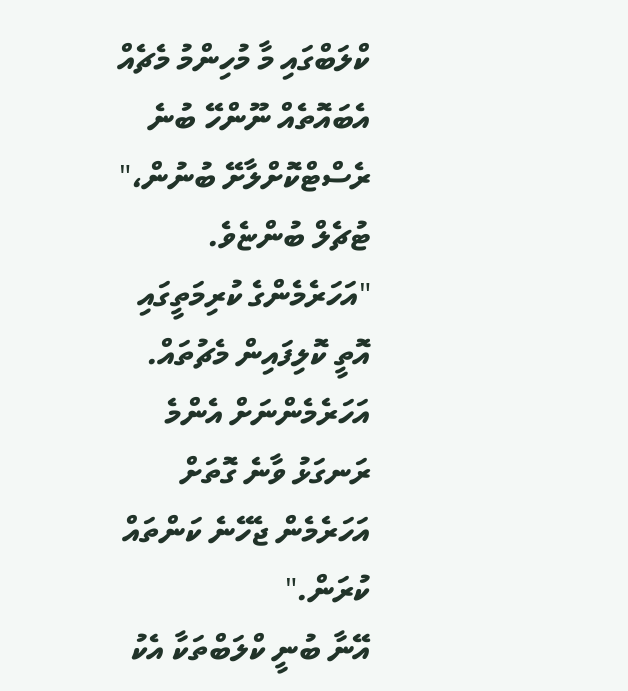ކްލަބްގައި މާ މުހިންމު މެޗެއް އެބައޮތެއް ނޫންހޭ ބުނެ ރެސްޓްކޮށްލާށޭ ބުނުން،" ޓުޗެލް ބުންޏެވެ.
"އަހަރެމެންގެ ކުރިމަތީގައި އޮތީ ކޮލިފައިން މެޗުތައް. އަހަރެމެންނަށް އެންމެ ރަނގަޅު ވާނެ ގޮތަށް އަހަރެމެން ޖެހޭނެ ކަންތައް ކުރަން."
އޭނާ ބުނީ ކްލަބްތަކާ އެކު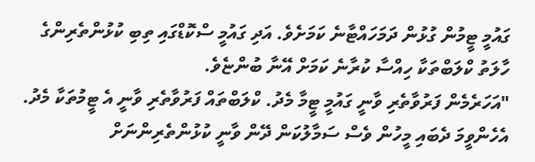ގައުމީ ޓީމުން ގުޅުން ދަމަހައްޓާނެ ކަމަށެވެ. އަދި ގައުމީ ސްކޮޑްގައި ތިބި ކުޅުންތެރިންގެ ހާލަތު ކްލަބްތަކާ ހިއްސާ ކުރާނެ ކަމަށް އޭނާ ބުންޏެވެ.
"އަހަރެމެން ފަރުވާތެރި ވާނީ ގައުމީ ޓީމާ މެދު. ކްލަބްތައް ފަރުވާތެރި ވާނީ އެ ޓީމުތަކާ މެދު. އެހެންވީމަ ދެބައި މީހުން ވެސް ސަމާލުކަން ދޭން ވާނީ ކުޅުންތެރިންނަށް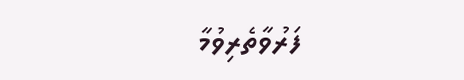ފަރުވާތެރިވުމާ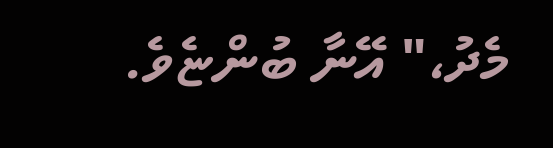މެދު،" އޭނާ ބުންޏެވެ.